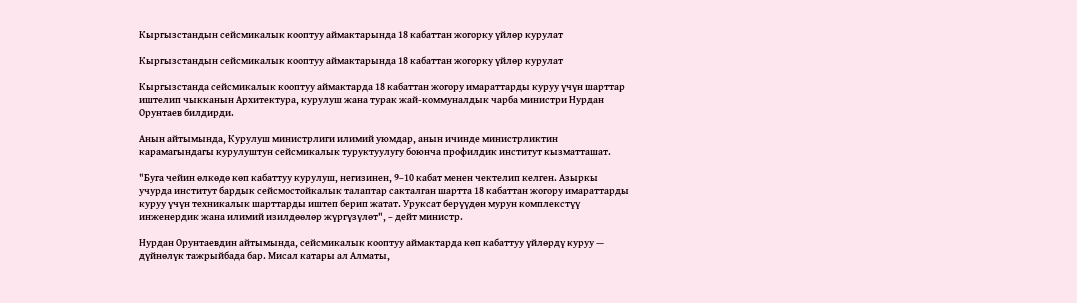Кыргызстандын сейсмикалык кооптуу аймактарында 18 кабаттан жогорку үйлөр курулат

Кыргызстандын сейсмикалык кооптуу аймактарында 18 кабаттан жогорку үйлөр курулат

Кыргызстанда сейсмикалык кооптуу аймактарда 18 кабаттан жогору имараттарды куруу үчүн шарттар иштелип чыкканын Архитектура, курулуш жана турак жай-коммуналдык чарба министри Нурдан Орунтаев билдирди.

Анын айтымында, Курулуш министрлиги илимий уюмдар, анын ичинде министрликтин карамагындагы курулуштун сейсмикалык туруктуулугу боюнча профилдик институт кызматташат.

"Буга чейин өлкөдө көп кабаттуу курулуш, негизинен, 9–10 кабат менен чектелип келген. Азыркы учурда институт бардык сейсмостойкалык талаптар сакталган шартта 18 кабаттан жогору имараттарды куруу үчүн техникалык шарттарды иштеп берип жатат. Уруксат берүүдөн мурун комплекстүү инженердик жана илимий изилдөөлөр жүргүзүлөт", – дейт министр.

Нурдан Орунтаевдин айтымында, сейсмикалык кооптуу аймактарда көп кабаттуу үйлөрдү куруу — дүйнөлүк тажрыйбада бар. Мисал катары ал Алматы,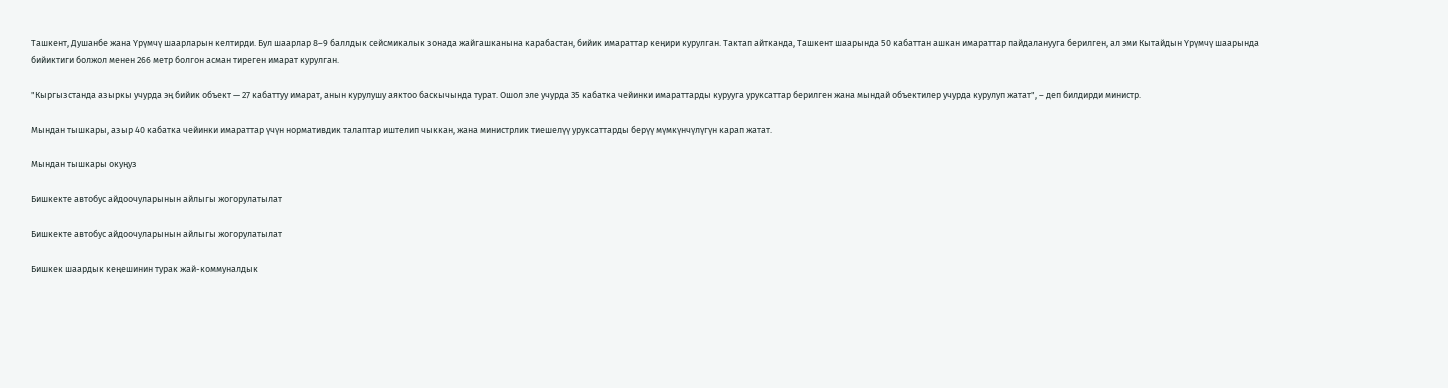Ташкент, Душанбе жана Үрүмчү шаарларын келтирди. Бул шаарлар 8–9 баллдык сейсмикалык зонада жайгашканына карабастан, бийик имараттар кеңири курулган. Тактап айтканда, Ташкент шаарында 50 кабаттан ашкан имараттар пайдаланууга берилген, ал эми Кытайдын Үрүмчү шаарында бийиктиги болжол менен 266 метр болгон асман тиреген имарат курулган.

"Кыргызстанда азыркы учурда эң бийик объект — 27 кабаттуу имарат, анын курулушу аяктоо баскычында турат. Ошол эле учурда 35 кабатка чейинки имараттарды курууга уруксаттар берилген жана мындай объектилер учурда курулуп жатат", – деп билдирди министр.

Мындан тышкары, азыр 40 кабатка чейинки имараттар үчүн нормативдик талаптар иштелип чыккан, жана министрлик тиешелүү уруксаттарды берүү мүмкүнчүлүгүн карап жатат.

Мындан тышкары окуңуз

Бишкекте автобус айдоочуларынын айлыгы жогорулатылат

Бишкекте автобус айдоочуларынын айлыгы жогорулатылат

Бишкек шаардык кеңешинин турак жай-коммуналдык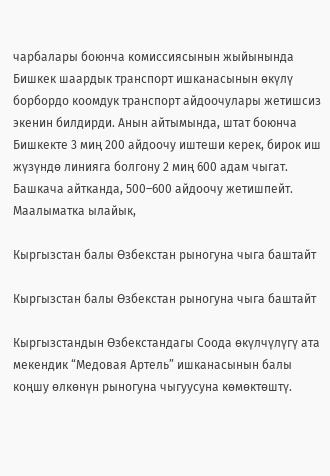чарбалары боюнча комиссиясынын жыйынында Бишкек шаардык транспорт ишканасынын өкүлү борбордо коомдук транспорт айдоочулары жетишсиз экенин билдирди. Анын айтымында, штат боюнча Бишкекте 3 миң 200 айдоочу иштеши керек, бирок иш жүзүндө линияга болгону 2 миң 600 адам чыгат. Башкача айтканда, 500–600 айдоочу жетишпейт. Маалыматка ылайык,

Кыргызстан балы Өзбекстан рыногуна чыга баштайт

Кыргызстан балы Өзбекстан рыногуна чыга баштайт

Кыргызстандын Өзбекстандагы Соода өкүлчүлүгү ата мекендик “Медовая Артель” ишканасынын балы коңшу өлкөнүн рыногуна чыгуусуна көмөктөштү.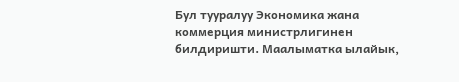Бул тууралуу Экономика жана коммерция министрлигинен билдиришти. Маалыматка ылайык,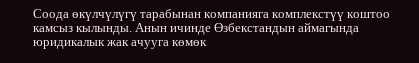Соода өкүлчүлүгү тарабынан компанияга комплекстүү коштоо камсыз кылынды. Анын ичинде Өзбекстандын аймагында юридикалык жак ачууга көмөк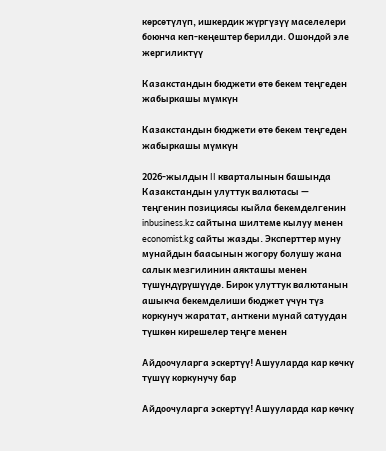көрсөтүлүп, ишкердик жүргүзүү маселелери боюнча кеп-кеңештер берилди. Ошондой эле жергиликтүү

Казакстандын бюджети өтө бекем теңгеден жабыркашы мүмкүн

Казакстандын бюджети өтө бекем теңгеден жабыркашы мүмкүн

2026-жылдын II кварталынын башында Казакстандын улуттук валютасы — теңгенин позициясы кыйла бекемделгенин inbusiness.kz сайтына шилтеме кылуу менен economist.kg сайты жазды. Эксперттер муну мунайдын баасынын жогору болушу жана салык мезгилинин аякташы менен түшүндүрүшүүдө. Бирок улуттук валютанын ашыкча бекемделиши бюджет үчүн түз коркунуч жаратат, анткени мунай сатуудан түшкөн кирешелер теңге менен

Айдоочуларга эскертүү! Ашууларда кар көчкү түшүү коркунучу бар

Айдоочуларга эскертүү! Ашууларда кар көчкү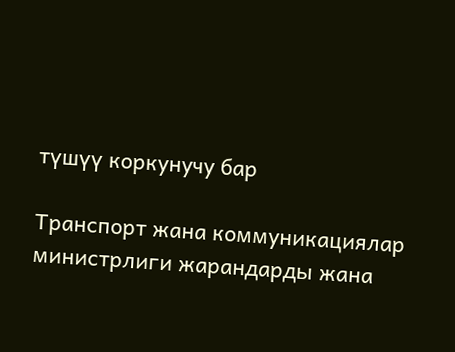түшүү коркунучу бар

Транспорт жана коммуникациялар министрлиги жарандарды жана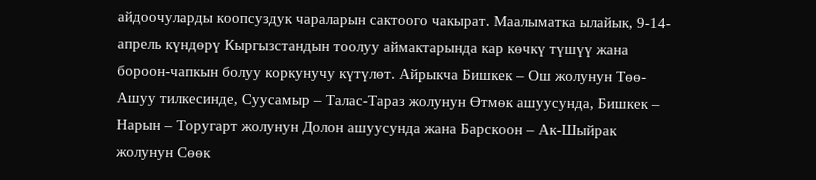айдоочуларды коопсуздук чараларын сактоого чакырат. Маалыматка ылайык, 9-14-апрель күндөрү Кыргызстандын тоолуу аймактарында кар көчкү түшүү жана бороон-чапкын болуу коркунучу күтүлөт. Айрыкча Бишкек – Ош жолунун Төө-Ашуу тилкесинде, Суусамыр – Талас-Тараз жолунун Өтмөк ашуусунда, Бишкек – Нарын – Торугарт жолунун Долон ашуусунда жана Барскоон – Ак-Шыйрак жолунун Сөөк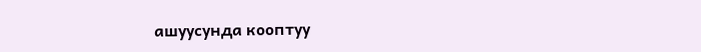ашуусунда кооптуу